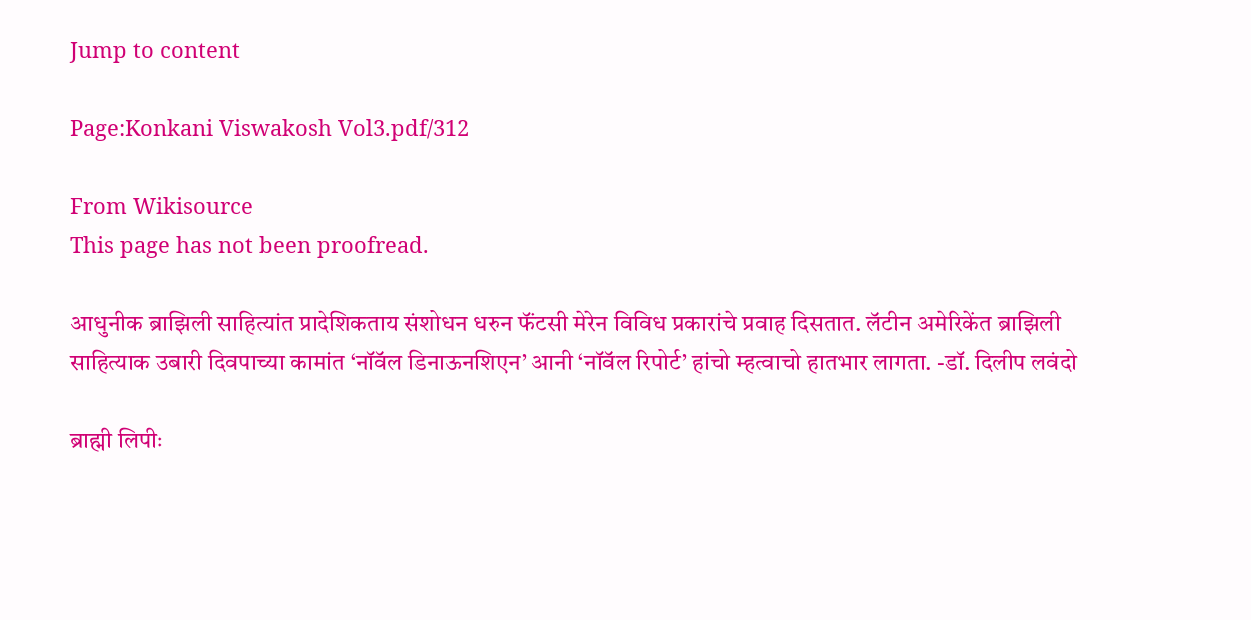Jump to content

Page:Konkani Viswakosh Vol3.pdf/312

From Wikisource
This page has not been proofread.

आधुनीक ब्राझिली साहित्यांत प्रादेशिकताय संशोधन धरुन फॅंटसी मेरेन विविध प्रकारांचे प्रवाह दिसतात. लॅटीन अमेरिकेंत ब्राझिली साहित्याक उबारी दिवपाच्या कामांत ‘नॉवॅल डिनाऊनशिएन’ आनी ‘नॉवॅल रिपोर्ट’ हांचो म्हत्वाचो हातभार लागता. -डॉ. दिलीप लवंदो

ब्राह्मी लिपीः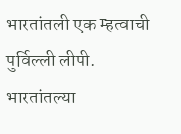भारतांतली एक म्हत्वाची पुर्विल्ली लीपी. भारतांतल्या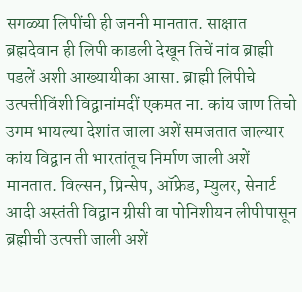सगळ्या लिपींची ही जननी मानतात. साक्षात ब्रह्मदेवान ही लिपी काडली देखून तिचें नांव ब्राह्मी पडलें अशी आख्यायीका आसा. ब्राह्मी लिपीचे उत्पत्तीविंशी विद्वानांमदीं एकमत ना. कांय जाण तिचो उगम भायल्या देशांत जाला अशें समजतात जाल्यार कांय विद्वान ती भारतांतूच निर्माण जाली अशें मानतात. विल्सन, प्रिन्सेप, ऑफ्रेड, म्युलर, सेनार्ट आदी अस्तंती विद्वान ग्रीसी वा पोनिशीयन लीपीपासून ब्रह्मीची उत्पत्ती जाली अशें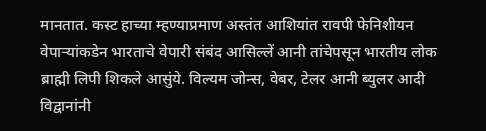मानतात. कस्ट हाच्या म्हण्याप्रमाण अस्तंत आशियांत रावपी फेनिशीयन वेपाऱ्यांकडेन भारताचे वेपारी संबंद आसिल्लें आनी तांचेपसून भारतीय लोक ब्राह्मी लिपी शिकले आसुंये. विल्यम जोन्स, वेबर, टेलर आनी ब्युलर आदी विद्वानांनी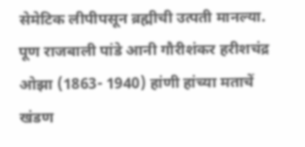सेमेटिक लीपीपसून ब्रह्मीची उत्पती मानल्या. पूण राजबाली पांडे आनी गौरीशंकर हरीशचंद्र ओझा (1863- 1940) हांणी हांच्या मताचें खंडण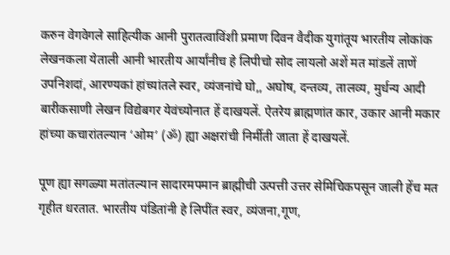करुन वेगवेगले साहित्यीक आनी पुरातत्वाविंशी प्रमाण दिवन वैदीक युगांतूय भारतीय लोकांक लेखनकला येताली आनी भारतीय आर्यांनीच हे लिपीचो सोद लायलो अशें मत मांडलें ताणें उपनिशदां, आरण्यकां हांच्यांतले स्वर, व्यंजनांचे घो,, अघोष, दन्तव्य, तालव्य, मुर्धन्य आदी बारीकसाणी लेखन विद्येबगर येवंच्योनात हें दाखयलें. ऐतरेय ब्राह्मणांत कार, उकार आनी मकार हांच्या कचारांतल्यान ‘ओम’ (ॐ) ह्या अक्षरांची निर्मीती जाता हें दाखयलें.

पूण ह्या सगळ्या मतांतल्यान सादारमपमान ब्राह्मीची उत्पत्ती उत्तर सेमिचिकपसून जाली हेंच मत गृहीत धरतात. भारतीय पंडितांनी हे लिपींत स्वर, व्यंजना,गूण,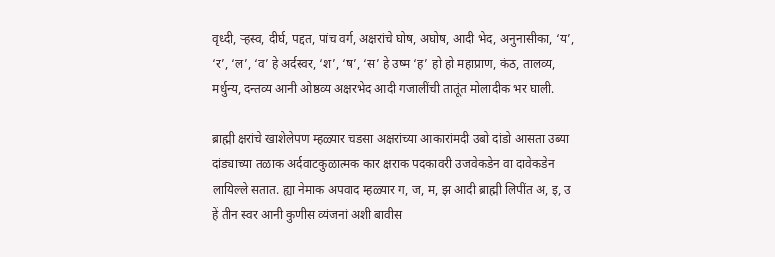वृध्दी, ऱ्हस्व, दीर्घ, पद्दत, पांच वर्ग, अक्षरांचे घोष, अघोष, आदी भेद, अनुनासीका, ‘य’, ‘र’, ‘ल’, ‘व’ हे अर्दस्वर, ‘श’, ‘ष’, ‘स’ हे उष्म ‘ह’ हो हो महाप्राण, कंठ, तालव्य, मर्धुन्य, दन्तव्य आनी ओष्ठव्य अक्षरभेद आदी गजालींची तातूंत मोलादीक भर घाली.

ब्राह्मी क्षरांचे खाशेलेपण म्हळ्यार चडसा अक्षरांच्या आकारांमदी उबो दांडो आसता उब्या दांड्याच्या तळाक अर्दवाटकुळात्मक कार क्षराक पदकावरी उजवेकडेन वा दावेकडेन लायिल्ले सतात. ह्या नेमाक अपवाद म्हळ्यार ग, ज, म, झ आदी ब्राह्मी लिपींत अ, इ, उ हें तीन स्वर आनी कुणीस व्यंजनां अशी बावीस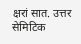क्षरां सात. उत्तर सेमिटिक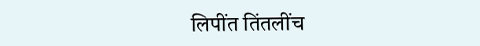लिपींत तिंतलींच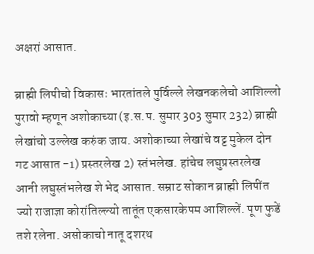अक्षरां आसात.

ब्राह्मी लिपीचो विकासः भारतांतले पुर्विल्ले लेखनकलेचो आशिल्लो पुरावो म्हणून अशोकाच्या (इ.स.प. सुमार 303 सुमार 232) ब्राह्मी लेखांचो उल्लेख करुंक जाय. अशोकाच्या लेखांचे वट्ट मुकेल दोन गट आसात -1) प्रस्तरलेख 2) स्तंभलेख. हांचेच लघुप्रस्तरलेख आनी लघुस्तंभलेख शे भेद आसात. सम्राट सोकान ब्राह्मी लिपींत ज्यो राजाज्ञा कोरांतिल्ल्यो तातूंत एकसारकेपम आशिल्लें. पूण फुडें तशे रलेना. असोकाचो नातू दशरथ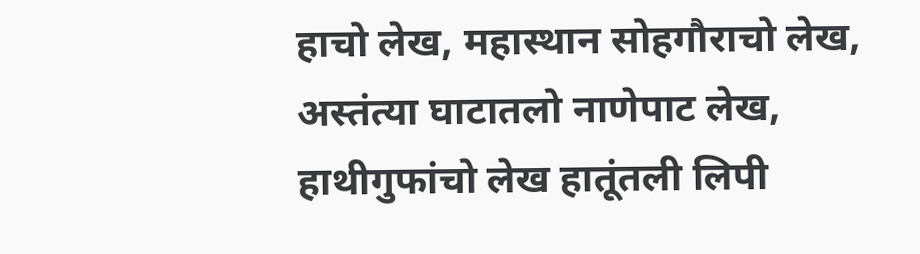हाचो लेख, महास्थान सोहगौराचो लेख, अस्तंत्या घाटातलो नाणेपाट लेख, हाथीगुफांचो लेख हातूंतली लिपी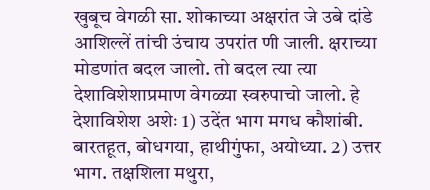खुबूच वेगळी सा. शोकाच्या अक्षरांत जे उबे दांडे आशिल्लें तांची उंचाय उपरांत णी जाली. क्षराच्या मोडणांत बदल जालो. तो बदल त्या त्या देशाविशेशाप्रमाण वेगळ्या स्वरुपाचो जालो. हे देशाविशेश अशेः 1) उदेंत भाग मगध कौशांबी. बारतहूत, बोधगया, हाथीगुंफा, अयोध्या. 2) उत्तर भाग. तक्षशिला मथुरा,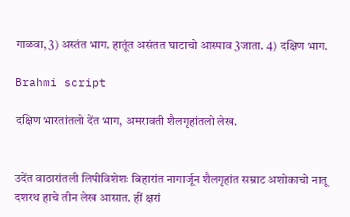गाळवा, 3) अस्तंत भाग. हातूंत असंतत घाटाचो आस्पाव 3जाता. 4) दक्षिण भाग.

Brahmi script

दक्षिण भारतांतलो देंत भाग, अमरावती शैलगृहांतलो लेख.


उदेंत वाठारांतली लिपीविशेशः बिहारांत नागार्जून शैलगृहांत सम्राट अशोकाचो नातू दशरथ हाचे तीन लेख आसात. हीं क्षरां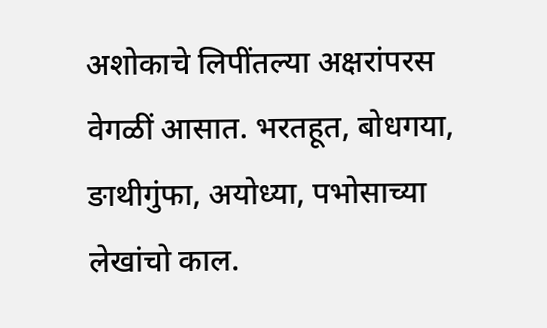अशोकाचे लिपींतल्या अक्षरांपरस वेगळीं आसात. भरतहूत, बोधगया, ङाथीगुंफा, अयोध्या, पभोसाच्या लेखांचो काल.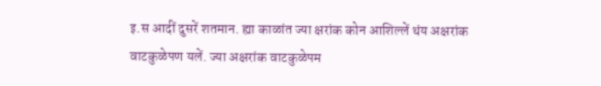इ.स आदीं दुसरें शतमान. ह्या काळांत ज्या क्षरांक कोन आशिल्लें थंय अक्षरांक वाटकुळेपण यलें. ज्या अक्षरांक वाटकुळेपम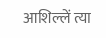आशिल्लें त्या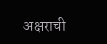अक्षराची